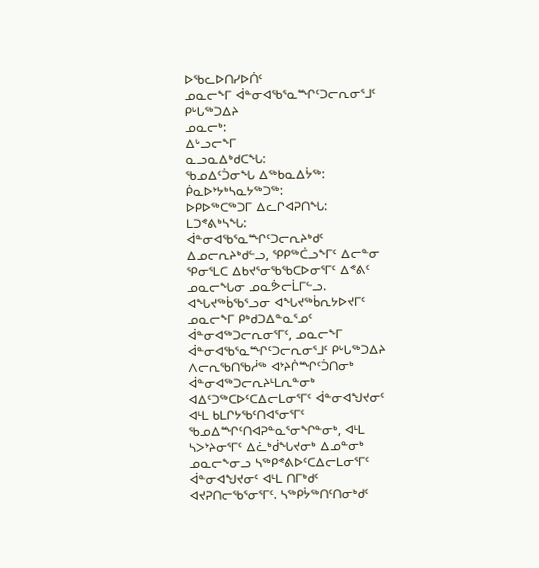ᐅᖃᓚᐅᑎᓯᐅᑏᑦ
ᓄᓇᓕᖕᒥ ᐋᓐᓂᐊᖃᕐᓇᙱᑦᑐᓕᕆᓂᕐᒧᑦ ᑭᒡᒐᖅᑐᐃᔨ
ᓄᓇᓕᒃ:
ᐃᒡᓗᓕᖕᒥ
ᓇᓗᓇᐃᒃᑯᑕᖓ:
ᖃᓄᐃᑦᑑᓂᖓ ᐃᖅᑲᓇᐃᔮᖅ:
ᑮᓇᐅᔾᔭᒃᓴᓇᔭᖅᑐᖅ:
ᐅᑭᐅᖅᑕᖅᑐᒥ ᐃᓚᒋᐊᕈᑎᖓ:
ᒪᑐᕝᕕᒃᓴᖓ:
ᐋᓐᓂᐊᖃᕐᓇᙱᑦᑐᓕᕆᔨᒃᑯᑦ ᐃᓄᓕᕆᔨᒃᑯᓪᓗ, ᕿᑭᖅᑖᓗᖕᒥᑦ ᐃᓕᓐᓂ ᕿᓂᕐᒪᑕ ᐃᑲᔪᕐᓂᖃᖃᑕᐅᓂᕐᒥᑦ ᐃᕝᕕᑦ ᓄᓇᓕᖓᓂ ᓄᓇᕘᓕᒫᒥᓪᓗ.
ᐊᖓᔪᖅᑳᖃᕐᓗᓂ ᐊᖓᔪᖅᑳᕆᔭᐅᔪᒥᑦ ᓄᓇᓕᖕᒥ ᑭᒃᑯᑐᐃᓐᓇᕐᓄᑦ ᐋᓐᓂᐊᖅᑐᓕᕆᓂᕐᒥᑦ, ᓄᓇᓕᖕᒥ ᐋᓐᓂᐊᖃᕐᓇᙱᑦᑐᓕᕆᓂᕐᒧᑦ ᑭᒡᒐᖅᑐᐃᔨ ᐱᓕᕆᖃᑎᖃᓲᖅ ᐊᔾᔨᒌᙱᑦᑑᑎᓂᒃ ᐋᓐᓂᐊᖅᑐᓕᕆᔨᒻᒪᕆᓐᓂᒃ ᐊᐃᑦᑐᖅᑕᐅᑦᑕᐃᓕᒪᓂᕐᒥᑦ ᐋᓐᓂᐊᖑᔪᓂᑦ ᐊᒻᒪ ᑲᒪᒋᔭᖃᑦᑎᐊᕐᓂᕐᒥᑦ ᖃᓄᐃᙱᑦᑎᐊᕈᓐᓇᕐᓂᖏᓐᓂᒃ, ᐊᒻᒪ ᓴᐳᔾᔨᓂᕐᒥᑦ ᐃᓛᒃᑰᖓᔪᓂᒃ ᐃᓄᓐᓂᒃ ᓄᓇᓕᖕᓂᓗ ᓴᖅᑭᕝᕕᐅᑦᑕᐃᓕᒪᓂᕐᒥᑦ ᐋᓐᓂᐊᖑᔪᓂᑦ ᐊᒻᒪ ᑎᒥᒃᑯᑦ ᐊᔪᕈᑎᓕᖃᕐᓂᕐᒥᑦ. ᓴᖅᑭᔮᖅᑎᑦᑎᓂᒃᑯᑦ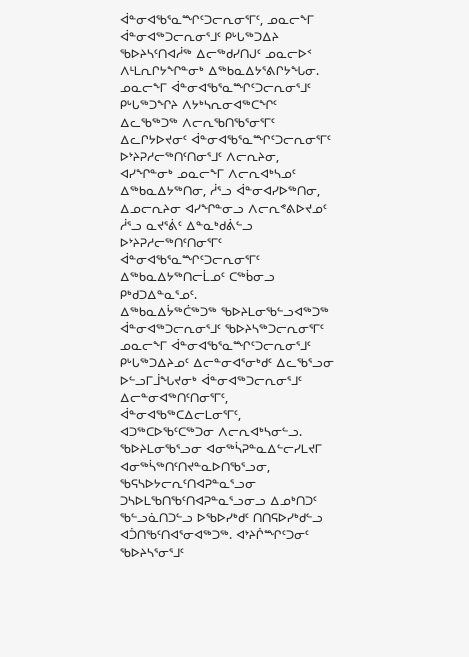ᐋᓐᓂᐊᖃᕐᓇᙱᑦᑐᓕᕆᓂᕐᒥᑦ, ᓄᓇᓕᖕᒥ ᐋᓐᓂᐊᖅᑐᓕᕆᓂᕐᒧᑦ ᑭᒡᒐᖅᑐᐃᔨ ᖃᐅᔨᓴᑦᑎᐊᓲᖅ ᐃᓕᖅᑯᓯᑎᒍᑦ ᓄᓇᓕᐅᑉ ᐱᒻᒪᕆᒋᔭᖏᓐᓂᒃ ᐃᖅᑲᓇᐃᔭᕐᕕᒋᔭᖓᓂ. ᓄᓇᓕᖕᒥ ᐋᓐᓂᐊᖃᕐᓇᙱᑦᑐᓕᕆᓂᕐᒧᑦ ᑭᒡᒐᖅᑐᖏᔨ ᐱᔭᒃᓴᕆᓂᐊᖅᑕᖏᑦ ᐃᓚᖃᖅᑐᖅ ᐱᓕᕆᖃᑎᖃᕐᓂᕐᒥᑦ ᐃᓚᒋᔭᐅᔪᓂᑦ ᐋᓐᓂᐊᖃᕐᓇᙱᑦᑐᓕᕆᓂᕐᒥᑦ ᐅᔾᔨᕈᓱᓕᖅᑎᑦᑎᓂᕐᒧᑦ ᐱᓕᕆᔨᓂ, ᐊᓯᖏᓐᓂᒃ ᓄᓇᓕᖕᒥ ᐱᓕᕆᐊᒃᓴᓄᑦ ᐃᖅᑲᓇᐃᔭᖅᑎᓂ, ᓲᕐᓗ ᐋᓐᓂᐊᓯᐅᖅᑎᓂ, ᐃᓄᓕᕆᔨᓂ ᐊᓯᖏᓐᓂᓗ ᐱᓕᕆᕝᕕᐅᔪᓄᑦ ᓲᕐᓗ ᓇᔪᕐᕖᑦ ᐃᓐᓇᒃᑯᕖᓪᓗ ᐅᔾᔨᕈᓱᓕᖅᑎᑦᑎᓂᕐᒥᑦ ᐋᓐᓂᐊᖃᕐᓇᙱᑦᑐᓕᕆᓂᕐᒥᑦ ᐃᖅᑲᓇᐃᔭᖅᑎᓕᒫᓄᑦ ᑕᖅᑳᓂᓗ ᑭᒃᑯᑐᐃᓐᓇᕐᓄᑦ.
ᐃᖅᑲᓇᐃᔮᖅᑖᖅᑐᖅ ᖃᐅᔨᒪᓂᖃᓪᓗᐊᖅᑐᖅ ᐋᓐᓂᐊᖅᑐᓕᕆᓂᕐᒧᑦ ᖃᐅᔨᓴᖅᑐᓕᕆᓂᕐᒥᑦ ᓄᓇᓕᖕᒥ ᐋᓐᓂᐊᖃᕐᓇᙱᑦᑐᓕᕆᓂᕐᒧᑦ ᑭᒡᒐᖅᑐᐃᔨᓄᑦ ᐃᓕᓐᓂᐊᕐᓂᒃᑯᑦ ᐃᓚᖃᕐᓗᓂ ᐅᓪᓗᒥᒨᖓᔪᓂᒃ ᐋᓐᓂᐊᖅᑐᓕᕆᓂᕐᒧᑦ ᐃᓕᓐᓂᐊᖅᑎᑦᑎᓂᕐᒥᑦ, ᐋᓐᓂᐊᖃᖅᑕᐃᓕᒪᓂᕐᒥᑦ, ᐊᑐᖅᑕᐅᖃᑦᑕᖅᑐᓂ ᐱᓕᕆᐊᒃᓴᓂᓪᓗ. ᖃᐅᔨᒪᓂᖃᕐᓗᓂ ᐊᓂᖅᓵᕈᓐᓇᐃᓪᓕᓯᒪᔪᒥ ᐊᓂᖅᓵᖅᑎᑦᑎᔪᓐᓇᐅᑎᖃᕐᓗᓂ, ᖃᕋᓴᐅᔭᓕᕆᑦᑎᐊᕈᓐᓇᕐᓗᓂ ᑐᓴᐅᒪᖃᑎᖃᑦᑎᐊᕈᓐᓇᕐᓗᓂᓗ ᐃᓄᒃᑎᑐᑦ ᖃᓪᓗᓈᑎᑐᓪᓗ ᐅᖃᐅᓯᒃᑯᑦ ᑎᑎᕋᐅᓯᒃᑯᓪᓗ ᐊᑑᑎᖃᑦᑎᐊᕐᓂᐊᖅᑐᖅ. ᐊᔾᔨᒌᙱᑦᑐᓂᑦ ᖃᐅᔨᓴᕐᓂᕐᒧᑦ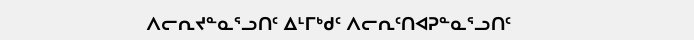ᐱᓕᕆᔪᓐᓇᕐᓗᑎᑦ ᐃᒻᒥᒃᑯᑦ ᐱᓕᕆᑦᑎᐊᕈᓐᓇᕐᓗᑎᑦ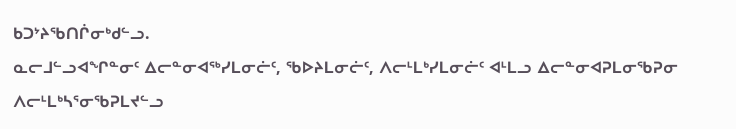ᑲᑐᔾᔨᖃᑎᒌᓂᒃᑯᓪᓗ.
ᓇᓕᒧᓪᓗᐊᖏᓐᓂᑦ ᐃᓕᓐᓂᐊᖅᓯᒪᓂᓖᑦ, ᖃᐅᔨᒪᓂᓖᑦ, ᐱᓕᒻᒪᒃᓯᒪᓂᓖᑦ ᐊᒻᒪᓗ ᐃᓕᓐᓂᐊᕈᒪᓂᖃᕈᓂ ᐱᓕᒻᒪᒃᓴᕐᓂᖃᕈᒪᔪᓪᓗ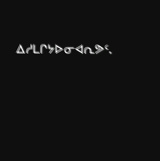ᐃᓱᒪᒋᔭᐅᓂᐊᕆᕗᑦ.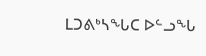ᒪᑐᕕᒃᓴᖓᑕ ᐅᓪᓗᖓ